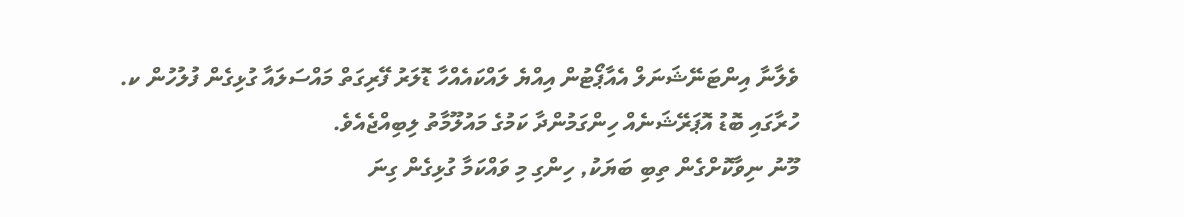ވެލާނާ އިންޓަނޭޝަނަލް އެއާޕޯޓުން އިއްޔެ ލައްކައެއްހާ ޑޮލަރު ފޭރިގަތް މައްސަލައާ ގުޅިގެން ފުލުހުން ކ. ހުރާގައި ބޮޑު އޮޕަރޭޝަނެއް ހިންގަމުންދާ ކަމުގެ މައުލޫމާތު ލިބިއްޖެއެވެ.
މޫނު ނިވާކޮށްގެން ތިބި ބަޔަކު, ހިންގި މި ވައްކަމާ ގުޅިގެން ގިނަ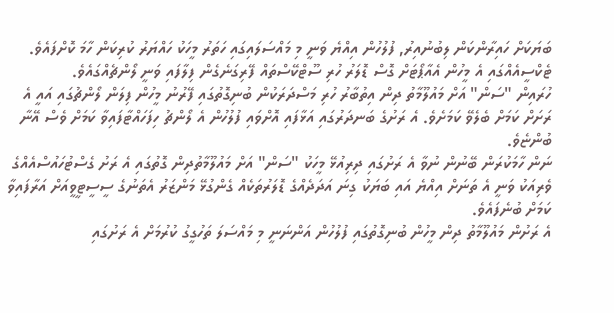ބަޔަކަށް ހައިރާންކަން ލިބުނުއިރު, ފުލުހުން އިއްޔެ ވަނީ މި މައްސަލައިގައި ހަތަރު މީހަކު ހައްޔަރު ކުރިކަން ހާމަ ކޮށްފައެވެ. ޓެކްސީއެއްގައި އެ މީހުން އެއާޕޯޓަށް ގޮސް ޑޮލަރު ހުރި ސޫޓްކޭސްތައް ފޭރިގަނެގެން ފިލާފައި ވަނީ ލޯންޗެއްގައެވެ.
ހުރައިން "ސަން" އަށް މައުލޫމާތު ދިން އިތުބާރު ހުރި މަސްދަރަކުން ބުނިގޮތުގައި ފޭރުނު މީހުން ފިލަން ލޯންޗުގައި އައީ އެ ރަށަށް ކަމަށް ބެލެވޭ ކަމަށެވެ. އެ ރަށުގެ ބަނދަރުގައި އަޅާފައި އޮށްވައި ފުލުހުން އެ ލޯންޗު ހިފަހައްޓާފައިވާ ކަމަށް ވެސް އޭނާ ބުންޏެވެ.
ނަން ހާމަކުރަން ބޭނުން ނުވާ އެ ރަށުގައި ދިރިއުޅޭ މީހަކު "ސަން" އަށް މައުލޫމާތުދިން ގޮތުގައި އެ ރަށު ގެސްޓުހައުސްއެއްގެ ވެރިއަކު ވަނީ އެ ތަނަށް އިއްޔެ އައި ބަޔަކު ގިނަ އަދަދެއްގެ ޑޮލަރުތަކެއް ގެންގުޅޭ މަންޒަރު އެތަނުގެ ސީސީޓީވީއަށް އަރާފައިވާ ކަމަށް ބުނެފައެވެ.
އެ ރަށުން މައުލޫމާތު ދިން މީހުން ބުނިގޮތުގައި ފުލުހުން އަންނަނީ މި މައްސަލަ ތަހުގީގު ކުރުމަށް އެ ރަށުގައި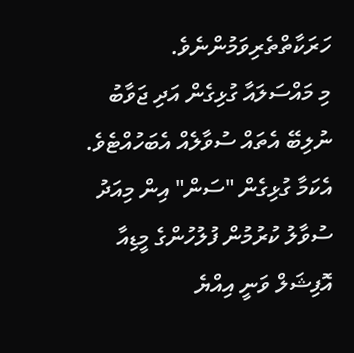ހަރަކާތްތެރިވަމުންނެވެ.
މި މައްސަލައާ ގުޅިގެން އަދި ޖަވާބު ނުލިބޭ އެތައް ސުވާލެއް އެބަހުއްޓެވެ. އެކަމާ ގުޅިގެން "ސަން" އިން މިއަދު ސުވާލު ކުރުމުން ފުލުހުންގެ މީޑިއާ އޮފިޝަލް ވަނީ އިއްޔެ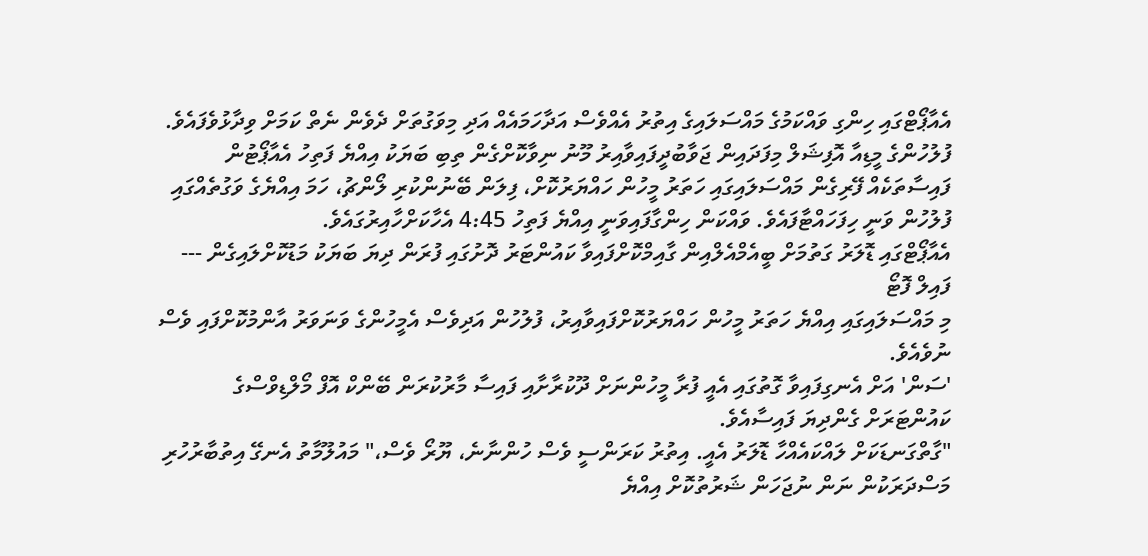އެއާޕޯޓްގައި ހިންގި ވައްކަމުގެ މައްސަލައިގެ އިތުރު އެއްވެސް އަދާހަމައެއް އަދި މިވަގުތަށް ދެވެން ނެތް ކަމަށް ވިދާޅުވެފައެވެ.
ފުލުހުންގެ މީޑިއާ އޮފިޝަލް މިފަދައިން ޖަވާބުދީފައިވާއިރު މޫނު ނިވާކޮށްގެން ތިބި ބަޔަކު އިއްޔެ ފަތިހު އެއާޕޯޓުން ފައިސާތަކެއް ފޭރިގެން މައްސަލައިގައި ހަތަރު މީހުން ހައްޔަރުކޮށް، ފިލަން ބޭނުންކުރި ލޯންޗު، ހަމަ އިއްޔެގެ ވަގުތެއްގައި ފުލުހުން ވަނީ ހިފަހައްޓާފައެވެ. ވައްކަން ހިންގާފައިވަނީ އިއްޔެ ފަތިހު 4:45 އެހާކަށްހާއިރުގައެވެ.
އެއާޕޯޓްގައި ޑޮލަރު ގަތުމަށް ބީއެމްއެލްއިން ގާއިމްކޮށްފައިވާ ކައުންޓަރު ދޮށުގައި ފުރަން ދިޔަ ބަޔަކު މަޑުކޮށްލައިގެން --- ފައިލް ފޮޓޯ
މި މައްސަލައިގައި އިއްޔެ ހަތަރު މީހުން ހައްޔަރުކޮށްފައިވާއިރު، ފުލުހުން އަދިވެސް އެމީހުންގެ ވަނަވަރު އާންމުކޮށްފައި ވެސް ނުވެއެވެ.
'ސަން' އަށް އެނގިފައިވާ ގޮތުގައި އެއީ ފުރާ މީހުންނަށް ދޫކުރާށާއި ފައިސާ މާރުކުރަން ބޭންކް އޮފް މޯލްޑިވްސްގެ ކައުންޓަރަށް ގެންދިޔަ ފައިސާއެވެ.
"ގާތްގަނޑަކަށް ލައްކައެއްހާ ޑޮލަރު އެއީ. އިތުރު ކަރަންސީ ވެސް ހުންނާނެ، ޔޫރޯ ވެސް،" މައުލޫމާތު އެނގޭ އިތުބާރުހުރި މަސްދަރަކުން ނަން ނުޖަހަން ޝަރުތުކޮށް އިއްޔެ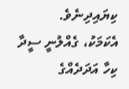ކިޔައިދިނެވެ.
އެކަމަކު، ގެއްލުނީ ސީދާ ކިހާ އަދަދެއްގެ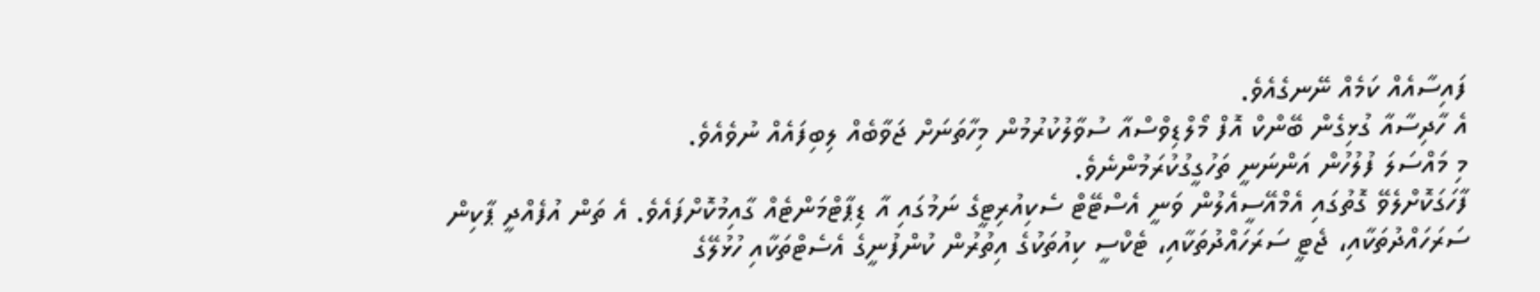ފައިސާއެއް ކަމެއް ނޭނގެއެވެ.
އެ ހާދިސާއާ ގުޅިގެން ބޭންކް އޮފް މޯލްޑިވްސްއާ ސުވާލުކުރުމުން މިހާތަނަށް ޖަވާބެއް ލިބިފައެއް ނުވެއެވެ.
މި މައްސަލަ ފުލުހުން އަންނަނީ ތަހުގީގުކުރަމުންނެވެ.
ފާހަގަކޮށްލެވޭ ގޮތުގައި އެމްއޭސީއެލުން ވަނީ އެސްޓޭޓް ސެކިއުރިޓީގެ ނަމުގައި އާ ޑިޕާޓްމަންޓެއް ގާއިމުކޮށްފައެވެ. އެ ތަން އުފެއްދީ ޕާކިން ސަރަހައްދުތަކާއި، ޖެޓީ ސަރަހައްދުތަކާއި، ޓެކްސީ ކިއުތަކުގެ އިތުރުން ކުންފުނީގެ އެސެޓްތަކާއި ހުޅުލޭގެ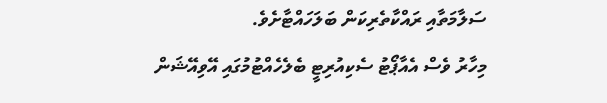ސަލާމަތާއި ރައްކާތެރިކަން ބަލަހައްޓާށެވެ.
މިހާރު ވެސް އެއާޕޯޓު ސެކިއުރިޓީ ބެލެހެއްޓުމުގައި އޭވިއޭޝަން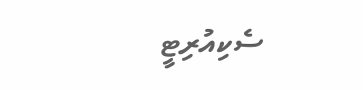ސެކިއުރިޓީ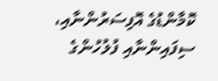ކޮމާންޑުގެ އޮފިސަރުންނާއި، ސިފައިންނާއި ފުލުހުންގެ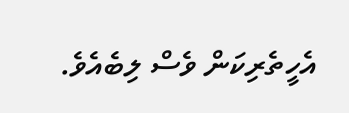އެހީތެރިކަން ވެސް ލިބެއެވެ.